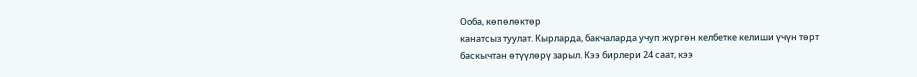Ооба, көпөлөктөр
канатсыз туулат. Кырларда, бакчаларда учуп жүргөн келбетке келиши үчүн төрт
баскычтан өтүүлөрү зарыл. Кээ бирлери 24 саат, кээ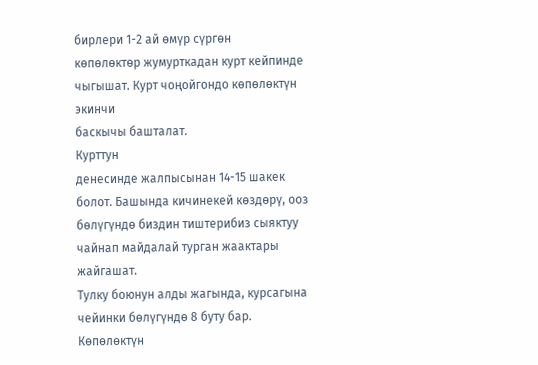бирлери 1-2 ай өмүр сүргөн
көпөлөктөр жумурткадан курт кейпинде чыгышат. Курт чоңойгондо көпөлөктүн экинчи
баскычы башталат.
Курттун
денесинде жалпысынан 14-15 шакек болот. Башында кичинекей көздөрү, ооз
бөлүгүндө биздин тиштерибиз сыяктуу чайнап майдалай турган жаактары жайгашат.
Тулку боюнун алды жагында, курсагына чейинки бөлүгүндө 8 буту бар. Көпөлөктүн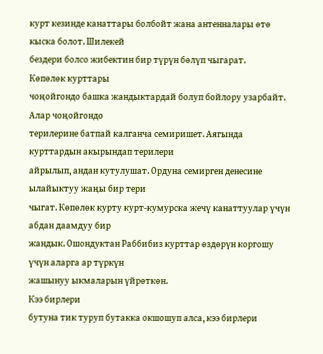курт кезинде канаттары болбойт жана антенналары өтө кыска болот. Шилекей
бездери болсо жибектин бир түрүн бөлүп чыгарат.
Көпөлөк курттары
чоңойгондо башка жандыктардай болуп бойлору узарбайт. Алар чоңойгондо
терилерине батпай калганча семиришет. Аягында курттардын акырындап терилери
айрылып, андан кутулушат. Ордуна семирген денесине ылайыктуу жаңы бир тери
чыгат. Көпөлөк курту курт-кумурска жечү канаттуулар үчүн абдан даамдуу бир
жандык. Ошондуктан Раббибиз курттар өздөрүн коргошу үчүн аларга ар түркүн
жашынуу ыкмаларын үйрөткөн.
Кээ бирлери
бутуна тик туруп бутакка окшошуп алса, кээ бирлери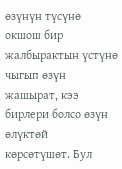өзүнүн түсүнө окшош бир
жалбырактын үстүнө чыгып өзүн жашырат, кээ бирлери болсо өзүн өлүктөй
көрсөтүшөт. Бул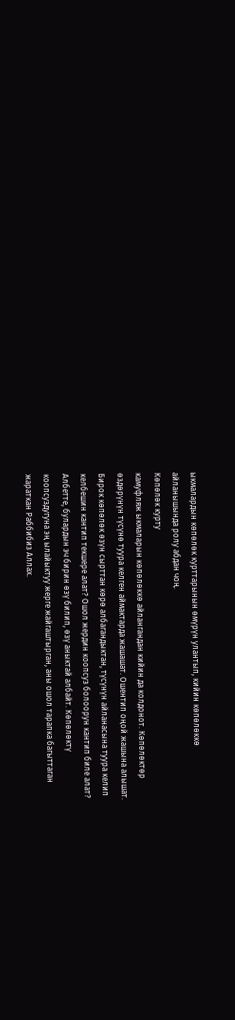ыкмалардын көпөлөк курттарынын өмүрүн улантып, кийин көпөлөккө
айланышында ролу абдан чоң.
Көпөлөк курту
камуфляж ыкмаларын көпөлөккө айлангандан кийин да колдонот. Көпөлөктөр
өздөрүнүн түсүнө туура келген аймактарда жашашат. Ошентип оңой жашына алышат.
Бирок көпөлөк өзүн сырттан көрө албагандыктан, түсүнүн айланасына туура келип
келбешин кантип текшере алат? Ошол жердин коопсуз болоорун кантип биле алат?
Албетте, булардын эч бирин өзү билип, өзү аныктай албайт. Көпөлөктү
коопсуздугуна эң ылайыктуу жерге жайгаштырган, аны ошол тарапка багыттаган
жараткан Раббибиз Аллах.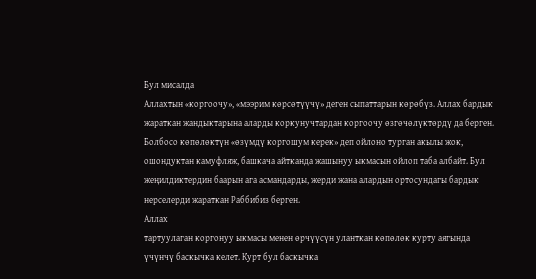Бул мисалда
Аллахтын «коргоочу», «мээрим көрсөтүүчү» деген сыпаттарын көрөбүз. Аллах бардык
жараткан жандыктарына аларды коркунучтардан коргоочу өзгөчөлүктөрдү да берген.
Болбосо көпөлөктүн «өзүмдү коргошум керек» деп ойлоно турган акылы жок,
ошондуктан камуфляж, башкача айтканда жашынуу ыкмасын ойлоп таба албайт. Бул
жеңилдиктердин баарын ага асмандарды, жерди жана алардын ортосундагы бардык
нерселерди жараткан Раббибиз берген.
Аллах
тартуулаган коргонуу ыкмасы менен өрчүүсүн уланткан көпөлөк курту аягында
үчүнчү баскычка келет. Курт бул баскычка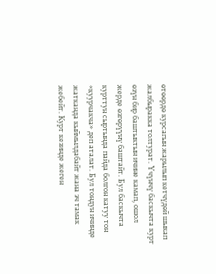өтөөрдө курсагын жарылып кетчүдөй шыкап
жалбыракка толтурат. Үчүнчү баскычта курт өзүн бир баштыктын ичине камап, ошол
жерде өзгөрүүнү баштайт. Бул баскычта курттун сыртында пайда болгон катуу тон
«куурчакча» деп аталат. Бул тондун ичинде жатканда кыймылдабайт жана эч тамак
жебейт. Курт кезинде жеген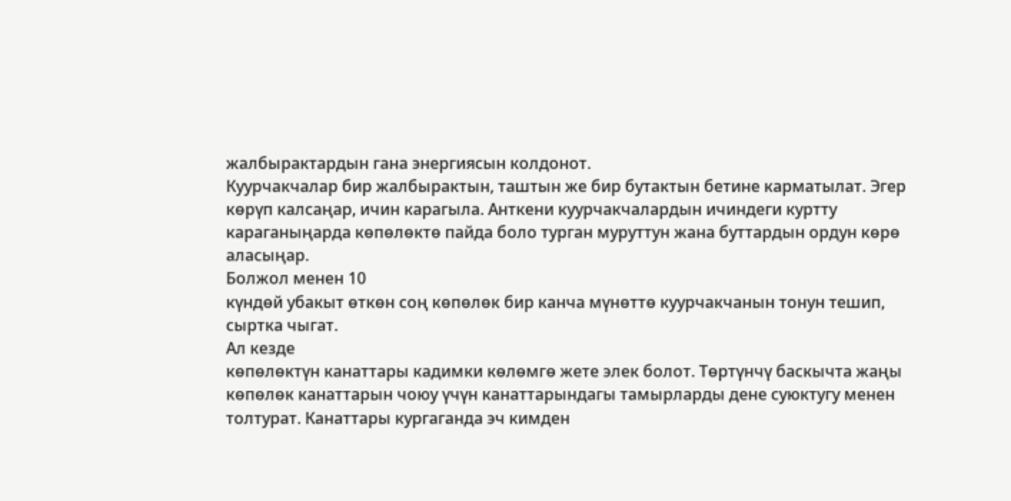жалбырактардын гана энергиясын колдонот.
Куурчакчалар бир жалбырактын, таштын же бир бутактын бетине карматылат. Эгер
көрүп калсаңар, ичин карагыла. Анткени куурчакчалардын ичиндеги куртту
караганыңарда көпөлөктө пайда боло турган муруттун жана буттардын ордун көрө
аласыңар.
Болжол менен 10
күндөй убакыт өткөн соң көпөлөк бир канча мүнөттө куурчакчанын тонун тешип,
сыртка чыгат.
Ал кезде
көпөлөктүн канаттары кадимки көлөмгө жете элек болот. Төртүнчү баскычта жаңы
көпөлөк канаттарын чоюу үчүн канаттарындагы тамырларды дене суюктугу менен
толтурат. Канаттары кургаганда эч кимден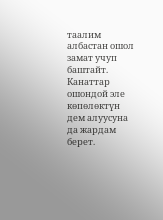таалим албастан ошол замат учуп
баштайт. Канаттар ошондой эле көпөлөктүн дем алуусуна да жардам берет.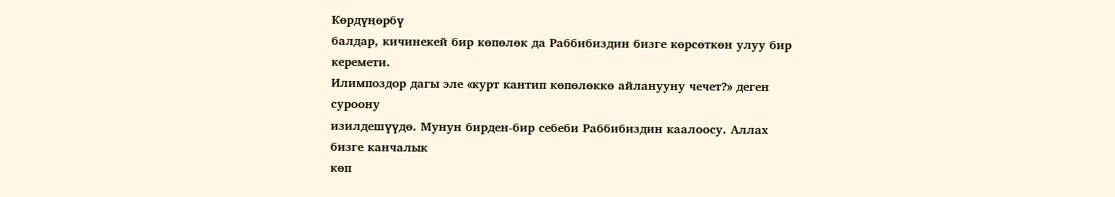Көрдүңөрбү
балдар, кичинекей бир көпөлөк да Раббибиздин бизге көрсөткөн улуу бир керемети.
Илимпоздор дагы эле «курт кантип көпөлөккө айланууну чечет?» деген суроону
изилдешүүдө. Мунун бирден-бир себеби Раббибиздин каалоосу. Аллах бизге канчалык
көп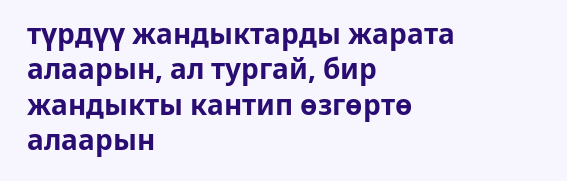түрдүү жандыктарды жарата алаарын, ал тургай, бир жандыкты кантип өзгөртө
алаарын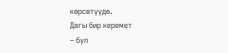көрсөтүүдө.
Дагы бир керемет
– бул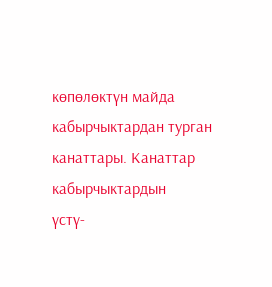көпөлөктүн майда кабырчыктардан турган канаттары. Канаттар кабырчыктардын
үстү-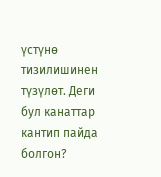үстүнө тизилишинен түзүлөт. Деги бул канаттар кантип пайда болгон?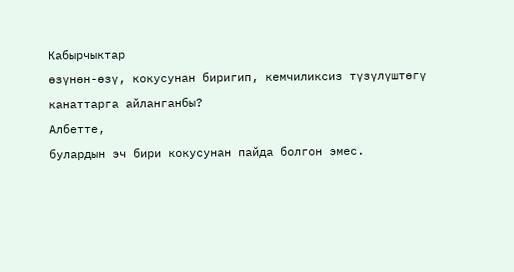Кабырчыктар
өзүнөн-өзү, кокусунан биригип, кемчиликсиз түзүлүштөгү канаттарга айланганбы?
Албетте,
булардын эч бири кокусунан пайда болгон эмес.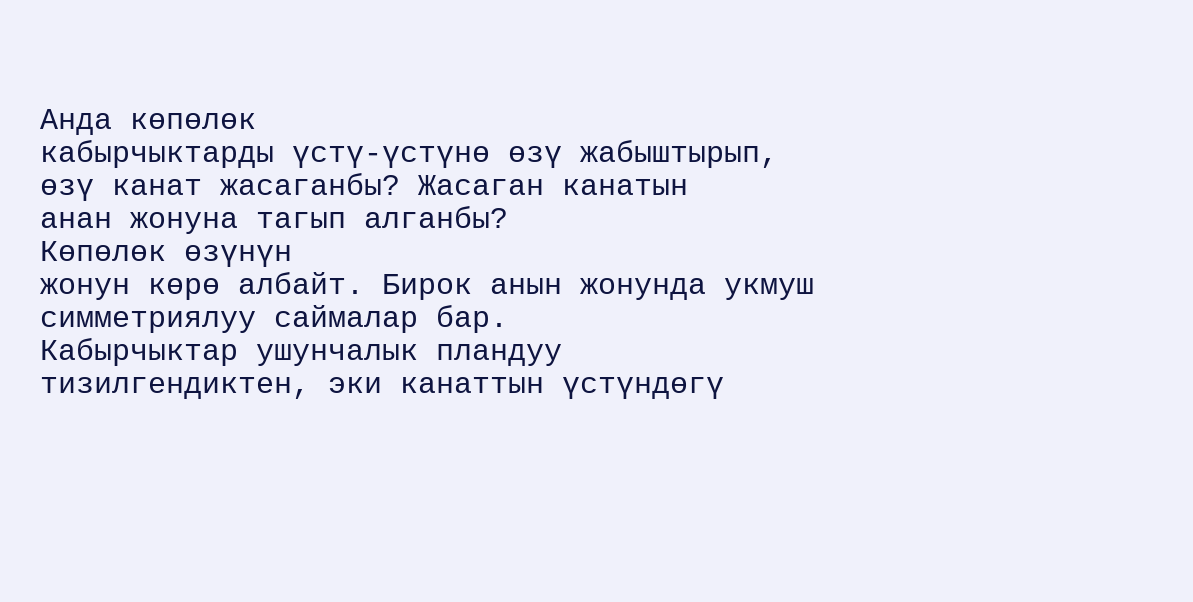Анда көпөлөк
кабырчыктарды үстү-үстүнө өзү жабыштырып, өзү канат жасаганбы? Жасаган канатын
анан жонуна тагып алганбы?
Көпөлөк өзүнүн
жонун көрө албайт. Бирок анын жонунда укмуш симметриялуу саймалар бар.
Кабырчыктар ушунчалык пландуу тизилгендиктен, эки канаттын үстүндөгү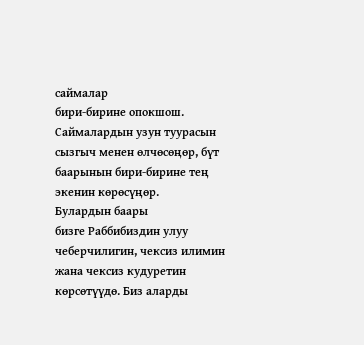саймалар
бири-бирине опокшош. Саймалардын узун туурасын сызгыч менен өлчөсөңөр, бүт
баарынын бири-бирине тең экенин көрөсүңөр.
Булардын баары
бизге Раббибиздин улуу чеберчилигин, чексиз илимин жана чексиз кудуретин
көрсөтүүдө. Биз аларды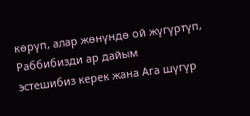көрүп, алар жөнүндө ой жүгүртүп, Раббибизди ар дайым
эстешибиз керек жана Ага шүгүр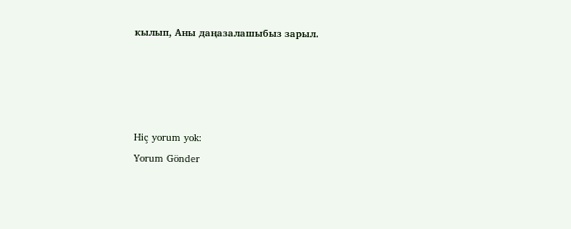кылып, Аны даңазалашыбыз зарыл.




Hiç yorum yok:
Yorum Gönder